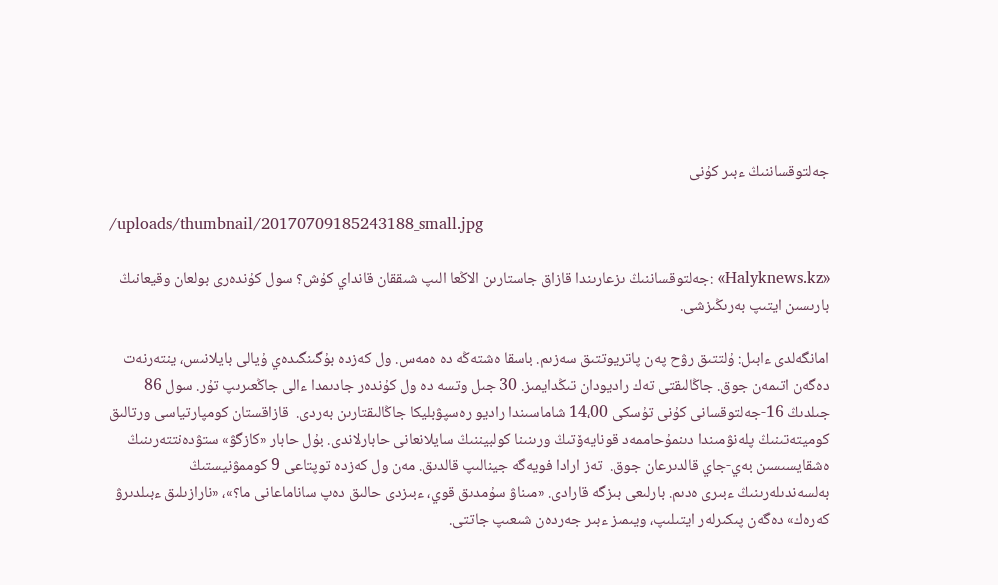جەلتوقساننىڭ ءبىر كۇنى

/uploads/thumbnail/20170709185243188_small.jpg

«Halyknews.kz» :جەلتوقساننىڭ ىزعارىندا قازاق جاستارىن الاڭعا الىپ شىققان قانداي كۇش؟ سول كۇندەرى بولعان وقيعانىڭ بارىسىن ايتىپ بەرىڭىزشى.

امانگەلدى ءابىل: ۇلتتىق رۋح پەن پاتريوتتىق سەزىم. باسقا ەشتەڭە دە ەمەس. ول كەزدە بۇگىنگىدەي ۇيالى بايلانىس، ينتەرنەت دەگەن اتىمەن جوق. جاڭالىقتى تەك راديودان تىڭدايمىز. 30 جىل وتسە دە ول كۇندەر جادىمدا ءالى جاڭعىرىپ تۇر. سول 86 جىلدىڭ 16-جەلتوقسانى كۇنى تۇسكى 14،00 شاماسىندا راديو رەسپۋبليكا جاڭالىقتارىن بەردى.  قازاقستان كومپارتياسى ورتالىق كوميتەتىنىڭ پلەنۋمىندا دىنمۇحاممەد قونايەۆتىڭ ورىنىنا كولبيننىڭ سايلانعانى حابارلاندى. بۇل حابار «كازگۋ» ستۋدەنتتەرىنىڭ ەشقايسىسىن بەي-جاي قالدىرعان جوق.  تەز ارادا فويەگە جينالىپ قالدىق. مەن ول كەزدە توپتاعى 9 كوممۋنيستىڭ بەلسەندىلەرىنىڭ ءبىرى ەدىم. بارلىعى بىزگە قارادى. «مىناۋ سۇمدىق قوي، ءبىزدى حالىق دەپ ساناماعانى ما؟»، «نارازىلىق ءبىلدىرۋ كەرەك» دەگەن پىكىرلەر ايتىلىپ، ويىمىز ءبىر جەردەن شىعىپ جاتتى.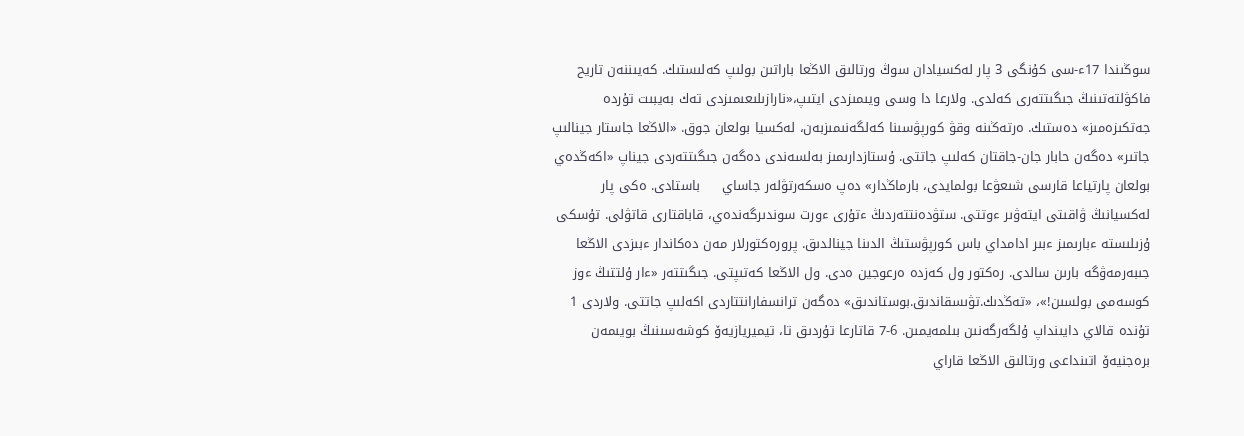سوڭىندا 17ء-سى كۇنگى 3 پار لەكسيادان سوڭ ورتالىق الاڭعا باراتىن بولىپ كەلىستىك. كەيىننەن تاريح فاكۋلتەتىنىڭ جىگىتتەرى كەلدى. ولارعا دا وسى ويىمىزدى ايتىپ،«نارازىلىعىمىزدى تەك بەيبىت تۇردە جەتكىزەمىز» دەستىك. ەرتەڭىنە وقۋ كورپۋسىنا كەلگەنىمىزبەن، لەكسيا بولعان جوق. «الاڭعا جاستار جينالىپ جاتىر» دەگەن حابار جان-جاقتان كەلىپ جاتتى. ۇستازدارىمىز بەلسەندى دەگەن جىگىتتەردى جيناپ «اكەڭدەي بولعان پارتياعا قارسى شىعۋعا بولمايدى، بارماڭدار» دەپ ەسكەرتۋلەر جاساي     باستادى. ەكى پار لەكسيانىڭ ۋاقىتى ايتەۋىر ءوتتى. ستۋدەنتتەردىڭ ءتۇرى ءورت سوندىرگەندەي، قاباقتارى قاتۋلى. تۇسكى ۇزىلىستە ءبارىمىز ءبىر ادامداي باس كورپۋستىڭ الدىنا جينالدىق. پرورەكتورلار مەن دەكاندار ءبىزدى الاڭعا جىبەرمەۋگە بارىن سالدى. رەكتور ول كەزدە ەرعوجين ەدى. ول الاڭعا كەتىپتى. جىگىتتەر «ءار ۇلتتىڭ ءوز كوسەمى بولسىن!»، «تەڭدىك.تۋىسقاندىق.بوستاندىق» دەگەن ترانسفارانتتاردى اكەلىپ جاتتى. ولاردى 1 تۇندە قالاي دايىنداپ ۇلگەرگەنىن بىلمەيمىن. 6-7 قاتارعا تۇردىق تا، تيميريازيەۆ كوشەسىنىڭ بويىمەن برەجنيەۆ اتىنداعى ورتالىق الاڭعا قاراي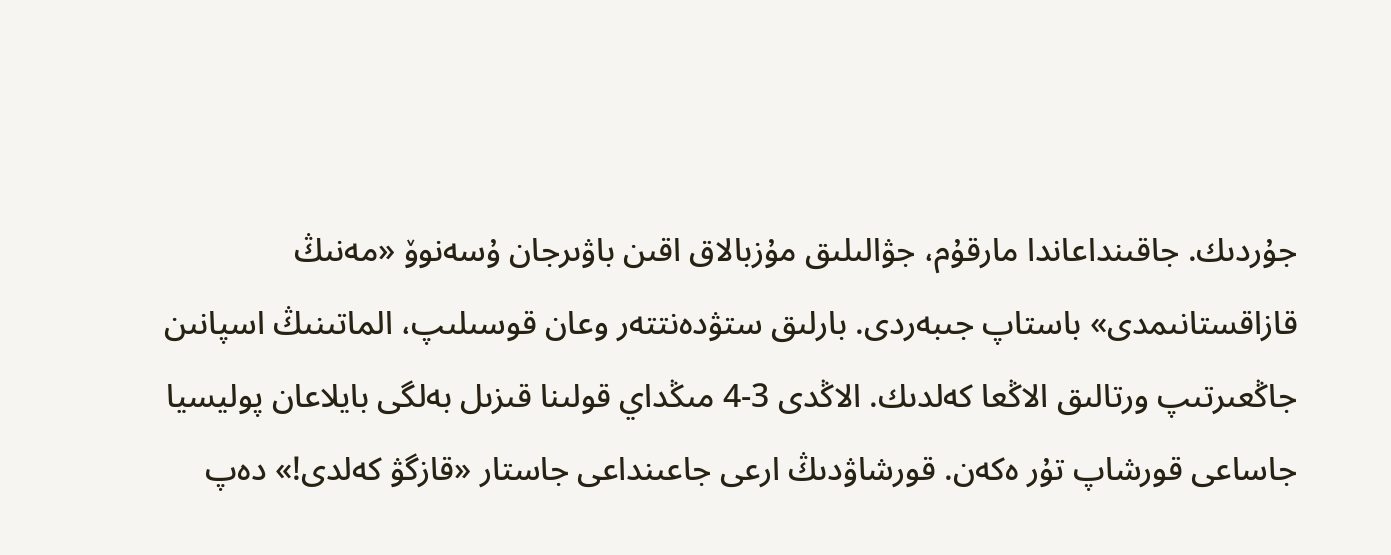جۇردىك. جاقىنداعاندا مارقۇم، جۋالىلىق مۇزبالاق اقىن باۋىرجان ۇسەنوۆ «مەنىڭ قازاقستانىمدى» باستاپ جىبەردى. بارلىق ستۋدەنتتەر وعان قوسىلىپ، الماتىنىڭ اسپانىن جاڭعىرتىپ ورتالىق الاڭعا كەلدىك. الاڭدى 3-4 مىڭداي قولىنا قىزىل بەلگى بايلاعان پوليسيا جاساعى قورشاپ تۇر ەكەن. قورشاۋدىڭ ارعى جاعىنداعى جاستار «قازگۋ كەلدى!» دەپ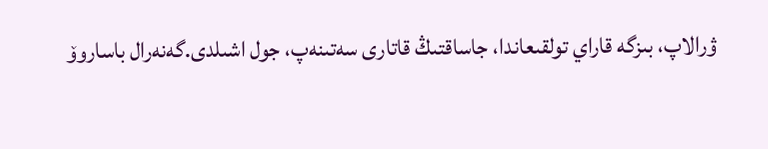ۋرالاپ، بىزگە قاراي تولقىعاندا، جاساقتىڭ قاتارى سەتىنەپ، جول اشىلدى.گەنەرال باساروۆ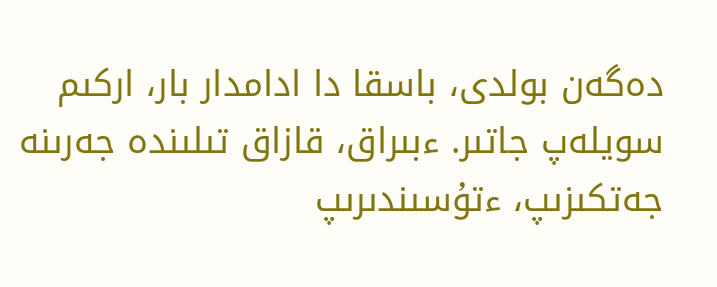دەگەن بولدى، باسقا دا ادامدار بار، اركىم سويلەپ جاتىر. ءبىراق، قازاق تىلىندە جەرىنە جەتكىزىپ، ءتۇسىندىرىپ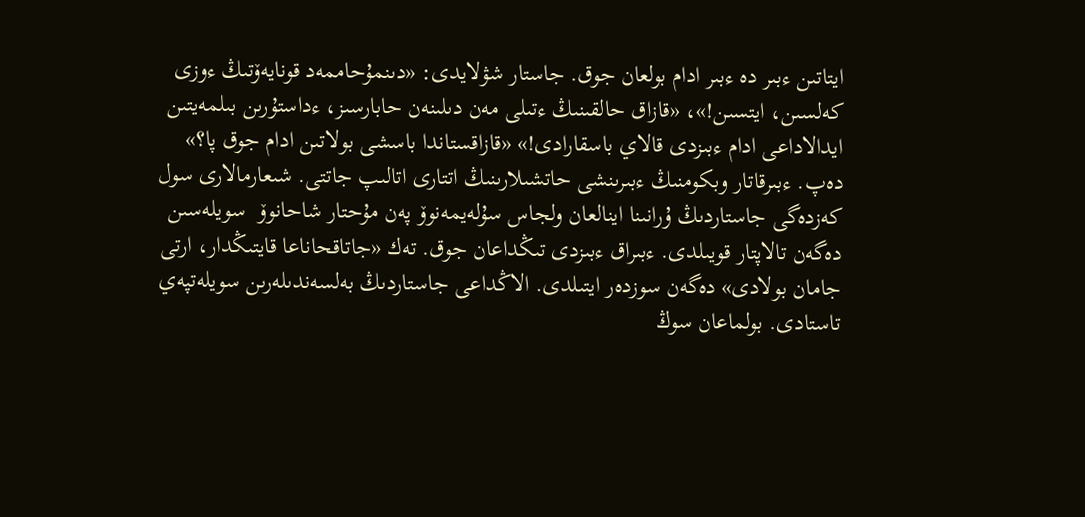ايتاتىن ءبىر دە ءبىر ادام بولعان جوق. جاستار شۋلايدى: «دىنمۇحاممەد قونايەۆتىڭ ءوزى كەلسىن، ايتسىن!»، «قازاق حالقىنىڭ ءتىلى مەن دىلىنەن حابارسىز، ءداستۇرىن بىلمەيتىن ايدالاداعى ادام ءبىزدى قالاي باسقارادى!» «قازاقستاندا باسشى بولاتىن ادام جوق پا؟» دەپ. ءبىرقاتار وبكومنىڭ ءبىرىنشى حاتشىلارىنىڭ اتتارى اتالىپ جاتتى. شىعارمالارى سول كەزدەگى جاستاردىڭ ۇرانىنا اينالعان ولجاس سۇلەيمەنوۆ پەن مۇحتار شاحانوۆ  سويلەسىن دەگەن تالاپتار قويىلدى. ءبىراق ءبىزدى تىڭداعان جوق. تەك «جاتاقحاناعا قايتىڭدار، ارتى جامان بولادى» دەگەن سوزدەر ايتىلدى. الاڭداعى جاستاردىڭ بەلسەندىلەرىن سويلەتپەي تاستادى. بولماعان سوڭ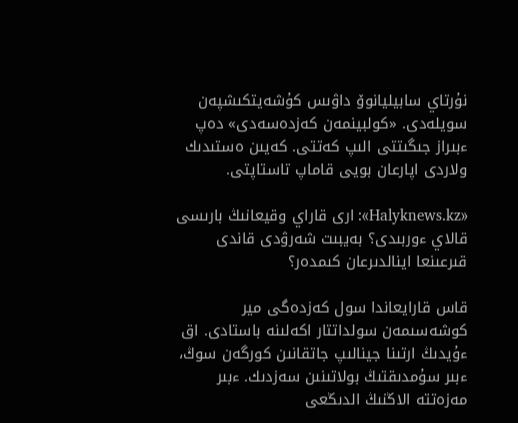نۇرتاي سابيليانوۆ داۋىس كۇشەيتكىشپەن سويلەدى. «كولبينمەن كەزدەسەدى» دەپ ءبىراز جىگىتتى الىپ كەتتى. كەيىن ەستىدىك ولاردى اپارعان بويى قاماپ تاستاپتى.

«Halyknews.kz»: ارى قاراي وقيعانىڭ بارىسى قالاي ءوربىدى؟ بەيبىت شەرۋدى قاندى قىرعىنعا اينالدىرعان كىمدەر؟

قاس قارايعاندا سول كەزدەگى مير كوشەسىمەن سولداتتار اكەلىنە باستادى. اق ءۇيدىڭ ارتىنا جينالىپ جاتقانىن كورگەن سوڭ، ءبىر سۇمدىقتىڭ بولاتىنىن سەزدىك. ءبىر مەزەتتە الاڭنىڭ الدىڭعى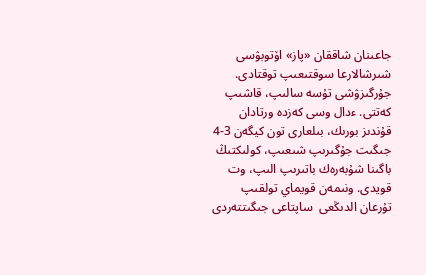جاعىنان شاققان «پاز» اۆتوبۋسى شىرشالارعا سوقتىعىپ توقتادى. جۇرگىزۋشى تۇسە سالىپ، قاشىپ كەتتى. ءدال وسى كەزدە ورتادان قۇندىز بورىك، بىلعارى تون كيگەن 3-4 جىگىت جۇگىرىپ شىعىپ، كولىكتىڭ باگىنا شۇبەرەك باتىرىپ الىپ، وت قويدى. ونىمەن قويماي تولقىپ تۇرعان الدىڭعى  ساپتاعى جىگىتتەردى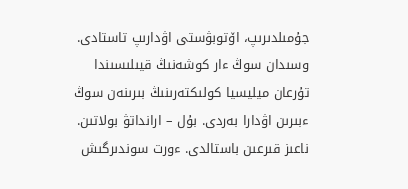جۇمىلدىرىپ، اۆتوبۋستى اۋدارىپ تاستادى. وسىدان سوڭ ءار كوشەنىڭ قيىلىسىندا تۇرعان ميليسيا كولىكتەرىنىڭ بىرىنەن سوڭ ءبىرىن اۋدارا بەردى. بۇل – ارانداتۋ بولاتىن. ناعىز قىرعىن باستالدى. ءورت سوندىرگىش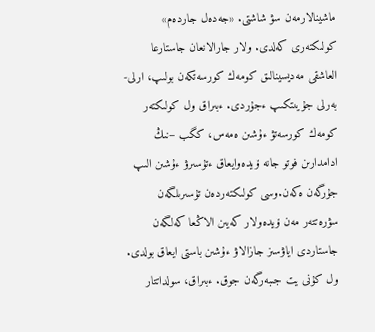ماشينالارمەن سۋ شاشتى. «جەدەل جاردەم» كولىكتەرى كەلدى. ولار جارالانعان جاستارعا العاشقى مەديسينالىق كومەك كورسەتكەن بولىپ، ارلى-بەرلى جۇيىتكىپ ءجۇردى. ءبىراق ول كولىكتەر كومەك كورسەتۋ ءۇشىن ەمەس، كگب –نىڭ ادامدارىن فوتو جانە ۆيدەوايعاق ءتۇسىرۋ ءۇشىن الىپ جۇرگەن ەكەن.وسى كولىكتەردەن تۇسىرىلگەن سۋرەتتەر مەن ۆيدەولار كەيىن الاڭعا كەلگەن جاستاردى اياۋسىز جازالاۋ ءۇشىن باستى ايعاق بولدى. ول كۇنى يت جىبەرگەن جوق. ءبىراق، سولداتتار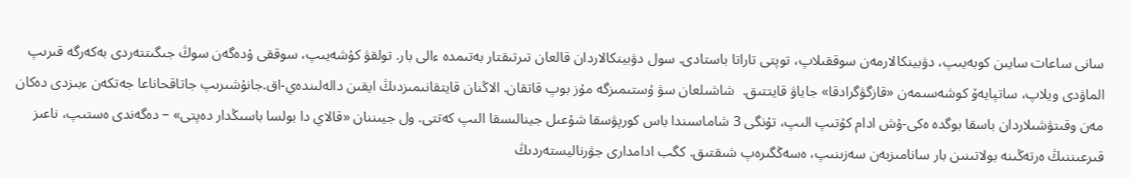سانى ساعات سايىن كوبەيىپ، دۋبينكالارمەن سوققىلاپ، توپتى تاراتا باستادى. سول دۋبينكالاردان قالعان تىرتىقتار بەتىمدە ءالى بار. تولقۋ كۇشەيىپ، سوققى ۇدەگەن سوڭ جىگىتتەردى بەكەرگە قىرىپ الماۋدى ويلاپ، ساتپايەۆ كوشەسىمەن «قازگۋگرادقا» جاياۋ قايتتىق.  شاشىلعان سۋ ۇستىمىزگە مۇز بوپ قاتقان. الاڭنان قايتقانىمىزدىڭ ايقىن دالەلىندەي-اق.جانۇشىرىپ جاتاقحاناعا جەتكەن ءبىزدى دەكان مەن وقىتۋشىلاردان باسقا بوگدە ەكى-ۇش ادام كۇتىپ الىپ، تۇنگى 3 شاماسىندا باس كورپۋسقا شۇعىل جينالىسقا الىپ كەتتى. ول جيىننان «قالاي دا بولسا باسىڭدار دەپتى» – دەگەندى ەستىپ، ناعىز قىرعىننىڭ ەرتەڭىنە بولاتىنىن بار سانامىزبەن سەزىنىپ، ەسەڭگىرەپ شىقتىق. كگب ادامدارى جۋرناليستەردىڭ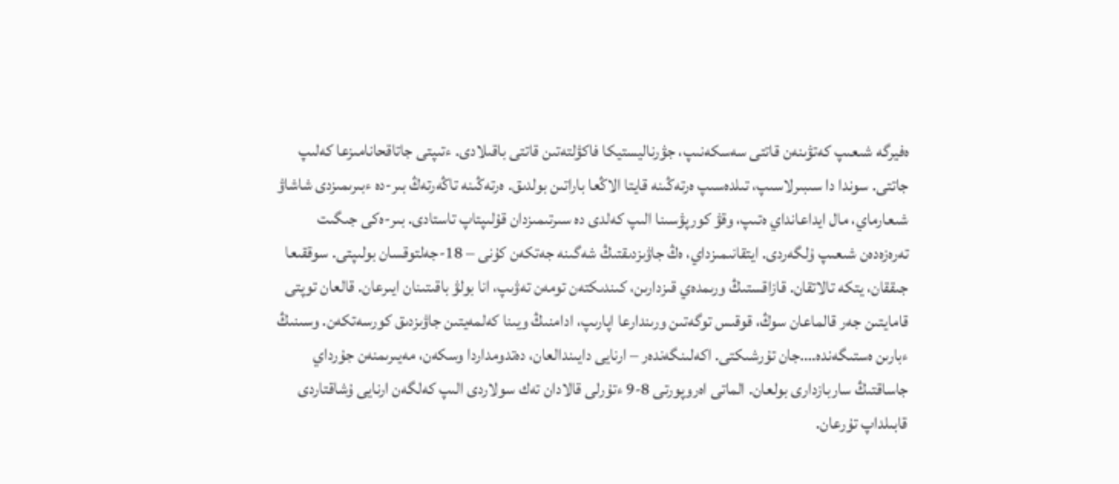ەفيرگە شىعىپ كەتۋىنەن قاتتى سەسكەنىپ، جۋرناليستيكا فاكۋلتەتىن قاتتى باقىلادى. ءتىپتى جاتاقحانامىزعا كەلىپ جاتتى. سوندا دا سىبىرلاسىپ، تىلدەسىپ ەرتەڭىنە قايتا الاڭعا باراتىن بولدىق. ەرتەڭىنە تاڭەرتەڭ بىر-دە ءبىرىمىزدى شاشاۋ شىعارماي، مال ايداعانداي ەتىپ، وقۋ كورپۋسىنا الىپ كەلدى دە سىرتىمىزدان قۇلىپتاپ تاستادى. بىر-ەكى جىگىت تەرەزەدەن شىعىپ ۇلگەردى. ايتقانىمىزداي، ەڭ جاۋىزدىقتىڭ شەگىنە جەتكەن كۇنى – 18-جەلتوقسان بولىپتى. سوققىعا جىققان، يتكە تالاتقان. قازاقستىڭ ورىمدەي قىزدارىن، كىندىكتەن تومەن تەۋىپ، انا بولۋ باقىتىنان ايىرعان. قالعان توپتى قامايتىن جەر قالماعان سوڭ، قوقىس توگەتىن ورىندارعا اپارىپ، ادامنىڭ ويىنا كەلمەيتىن جاۋىزدىق كورسەتكەن. وسىنىڭ ءبارىن ەستىگەندە….جان تۇرشىكتى. اكەلىنگەندەر – ارنايى دايىندالعان، دەتدومداردا وسكەن، مەيىرىمنەن جۇرداي جاساقتىڭ ساربازدارى بولعان. الماتى اەروپورتى 8-9 ءتۇرلى قالادان تەك سولاردى الىپ كەلگەن ارنايى ۇشاقتاردى قابىلداپ تۇرعان.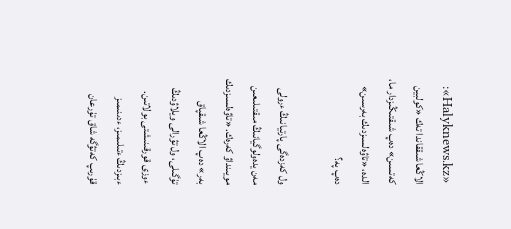«Halyknews.kz»: الاڭعا شىققاندا تەك «كولبين كەتسىن» دەپ شىقتىڭىزدار ما، الدە، «تاۋەلسىزدىك بەرسىن» دەپ پە؟

ول كەزدەگى پارتيانىڭ ءرولى مەن يدەولوگيانىڭ مىقتىلىعىن مويىنداۋ كەرەك. «تاۋەلسىزدىك بەر» دەپ الاڭعا شىقپاق تۇگىلى، ول تۋرالى ويلاۋدىڭ ءوزى قورقىنىشتى بولاتىن. ءبىزدىڭ ءتىلىمىز، ءدىنىمىز قۇرىپ كەتۋگە شاق تۇرعان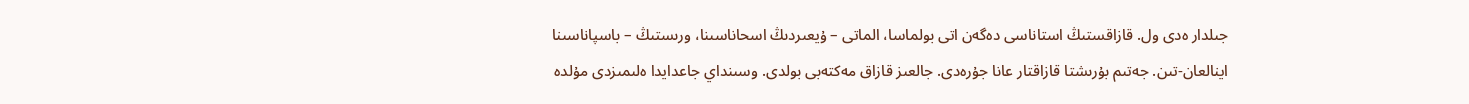جىلدار ەدى ول. قازاقستىڭ استاناسى دەگەن اتى بولماسا، الماتى – ۇيعىردىڭ اسحاناسىنا، ورىستىڭ – باسپاناسىنا اينالعان-تىن. جەتىم بۇرىشتا قازاقتار عانا جۇرەدى. جالعىز قازاق مەكتەبى بولدى. وسىنداي جاعدايدا ەلىمىزدى مۇلدە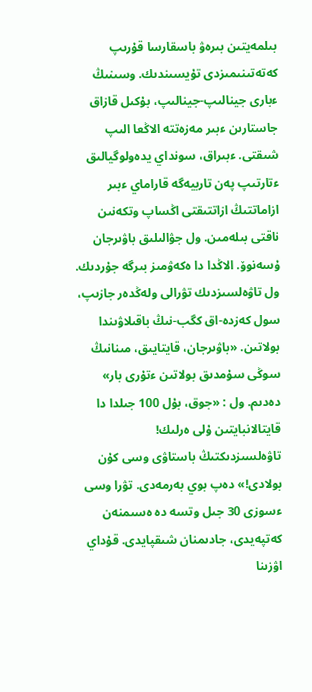بىلمەيتىن بىرەۋ باسقارسا قۇرىپ كەتەتىنىمىزدى تۇيسىندىك. وسىنىڭ ءبارى جينالىپ-جينالىپ، بۇكىل قازاق جاستارىن ءبىر مەزەتتە الاڭعا الىپ شىقتى. ءبىراق، سونداي يدەولوگيالىق ءتارتىپ پەن تاربيەگە قاراماي ءبىر ازاماتتىڭ ازاتتىقتى اڭساپ وتكەنىن ناقتى بىلەمىن. ول جۋالىلىق باۋىرجان ۇسەنوۆ. الاڭدا دا ەكەۋمىز بىرگە جۇردىك. ول تاۋەلسىزدىك تۋرالى ولەڭدەر جازىپ، سول كەزدە-اق كگب-نىڭ باقىلاۋىندا بولاتىن. «باۋىرجان، قايتايىق، مىنانىڭ سوڭى سۇمدىق بولاتىن ءتۇرى بار» دەدىم. ول : «جوق، بۇل 100 جىلدا دا قايتالانبايتىن ۇلى ەرلىك! تاۋەلسىزدىكتىڭ باستاۋى وسى كۇن بولادى!» دەپ بوي بەرمەدى. تۋرا وسى ءسوزى 30 جىل وتسە دە ەسىمنەن كەتپەيدى، جادىمنان شىقپايدى. قۇداي اۋزىنا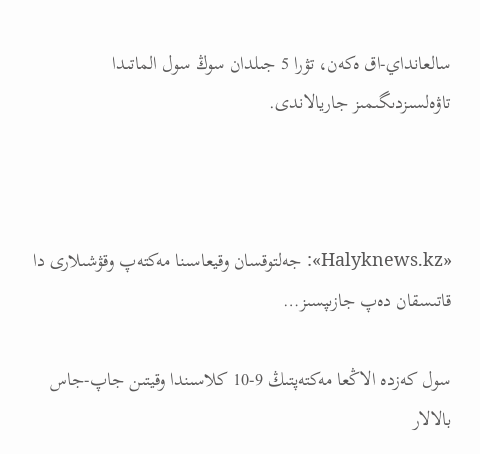سالعانداي-اق ەكەن، تۋرا 5 جىلدان سوڭ سول الماتىدا تاۋەلسىزدىگىمىز جاريالاندى.



«Halyknews.kz»: جەلتوقسان وقيعاسىنا مەكتەپ وقۋشىلارى دا قاتىسقان دەپ جازىپسىز…

سول كەزدە الاڭعا مەكتەپتىڭ 9-10 كلاسىندا وقيتىن جاپ-جاس بالالار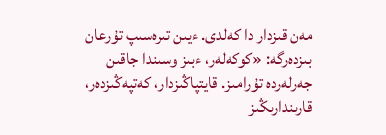مەن قىزدار دا كەلدى. ءيىن تىرەسىپ تۇرعان بىزدەرگە: «كوكەلەر، ءبىز وسىندا جاقىن جەرلەردە تۇرامىز. قايتپاڭىزدار، كەتپەڭىزدەر، قارىندارىڭىز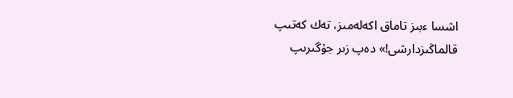اشسا ءبىز تاماق اكەلەمىز، تەك كەتىپ قالماڭىزدارشى!» دەپ زىر جۇگىرىپ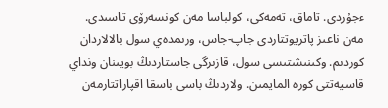ءجۇردى. تاماق، تەمەكى، كولباسا مەن كونسەرۆى تاسىدى. مەن ناعىز پاتريوتتاردى جاپ-جاس، ورىمدەي سول بالالاردان كوردىم. وكىنىشتىسى سول، قازىرگى جاستاردىڭ بويىنان ونداي قاسيەتتى كورە المايمىن. ولاردىڭ باسى باسقا اقپاراتتارمەن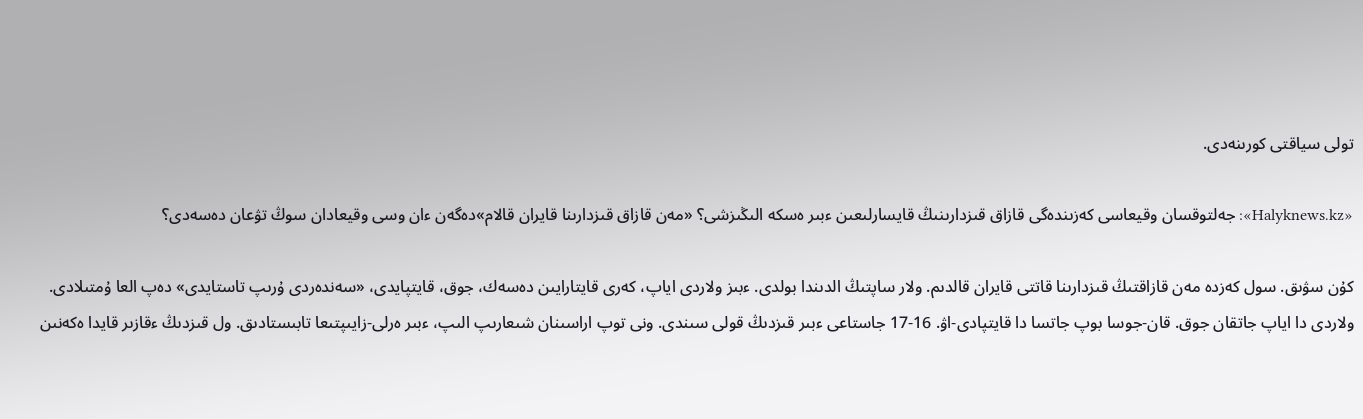تولى سياقتى كورىنەدى.

«Halyknews.kz»: جەلتوقسان وقيعاسى كەزىندەگى قازاق قىزدارىنىڭ قايسارلىعىن ءبىر ەسكە الىڭىزشى؟ «مەن قازاق قىزدارىنا قايران قالام»دەگەن ءان وسى وقيعادان سوڭ تۋعان دەسەدى؟

كۇن سۋىق. سول كەزدە مەن قازاقتىڭ قىزدارىنا قاتتى قايران قالدىم. ولار ساپتىڭ الدىندا بولدى. ءبىز ولاردى اياپ، كەرى قايتارايىن دەسەك، جوق، قايتپايدى، «سەندەردى ۇرىپ تاستايدى» دەپ العا ۇمتىلادى. ولاردى دا اياپ جاتقان جوق. قان-جوسا بوپ جاتسا دا قايتپادى-اۋ. 16-17 جاستاعى ءبىر قىزدىڭ قولى سىندى. ونى توپ اراسىنان شىعارىپ الىپ، ءبىر ەرلى-زايىپتىعا تابىستادىق. ول قىزدىڭ ءقازىر قايدا ەكەنىن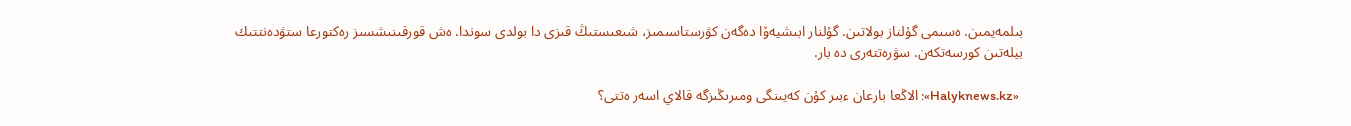بىلمەيمىن. ەسىمى گۇلناز بولاتىن. گۇلنار ابىشيەۆا دەگەن كۋرستاسىمىز، شىعىستىڭ قىزى دا بولدى سوندا. ەش قورقىنىشسىز رەكتورعا ستۋدەنتتىك بيلەتىن كورسەتكەن. سۋرەتتەرى دە بار.

 «Halyknews.kz»: الاڭعا بارعان ءبىر كۇن كەيىنگى ومىرىڭىزگە قالاي اسەر ەتتى؟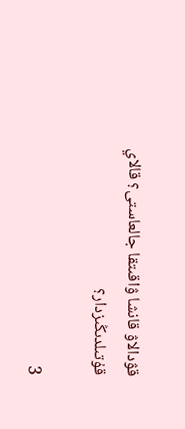قۋدالاۋ قانشا ۋاقىتقا جالعاستى؟ قالاي قۇتىلدىڭىزدار؟

3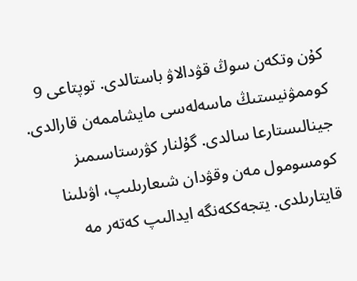كۇن وتكەن سوڭ قۋدالاۋ باستالدى. توپتاعى 9 كوممۋنيستىڭ ماسەلەسى مايشاممەن قارالدى. جينالىستارعا سالدى. گۇلنار كۋرستاسىمىز كومسومول مەن وقۋدان شىعارىلىپ، اۋىلىنا قايتارىلدى. يتجەككەنگە ايدالىپ كەتەر مە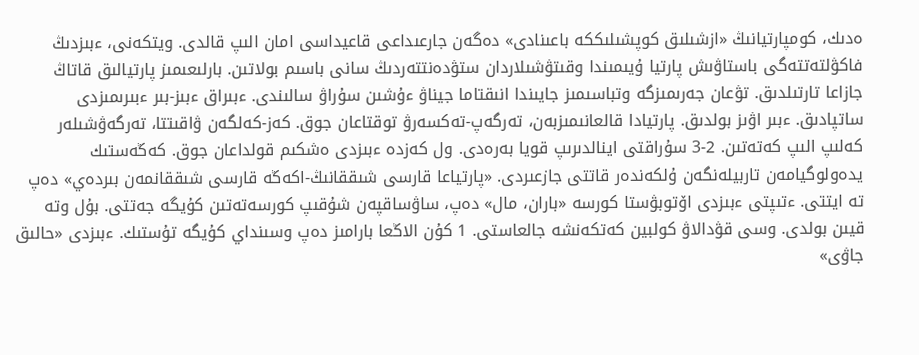ەدىك، كومپارتيانىڭ «ازشىلىق كوپشىلىككە باعىنادى» دەگەن جارعىداعى قاعيداسى امان الىپ قالدى. ويتكەنى، ءبىزدىڭ فاكۋلتەتتەگى باستاۋىش پارتيا ۇيىمىندا وقىتۋشىلاردان ستۋدەنتتەردىڭ سانى باسىم بولاتىن. بارلىعىمىز پارتيالىق قاتاڭ جازاعا تارتىلدىق. تۋعان جەرىمىزگە وتباسىمىز جايىندا انىقتاما جيناۋ ءۇشىن سۇراۋ سالىندى. ءبىراق ءبىز-بىر ءبىرىمىزدى ساتپادىق. ءبىر اۋىز بولدىق. پارتيادا قالعانىمىزبەن، تەرگەپ-تەكسەرۋ توقتاعان جوق. كەز-كەلگەن ۋاقىتتا، تەرگەۋشىلەر كەلىپ الىپ كەتەتىن. 2-3 سۇراقتى اينالدىرىپ قويا بەرەدى. ول كەزدە ءبىزدى ەشكىم قولداعان جوق. كەڭەستىك يدەولوگيامەن تاربيلەنگەن ۇلكەندەر قاتتى جازعىردى. «پارتياعا قارسى شىققانىڭ-اكەڭە قارسى شىققانمەن بىردەي» دەپ تە ايتتى. ءتىپتى ءبىزدى اۆتوبۋستا كورسە «باران، مال» دەپ، ساۋساقپەن شۇقىپ كورسەتەتىن كۇيگە جەتتى. بۇل وتە قيىن بولدى. وسى قۋدالاۋ كولبين كەتكەنشە جالعاستى. 1 كۇن الاڭعا بارامىز دەپ وسىنداي كۇيگە تۇستىك. ءبىزدى «حالىق جاۋى»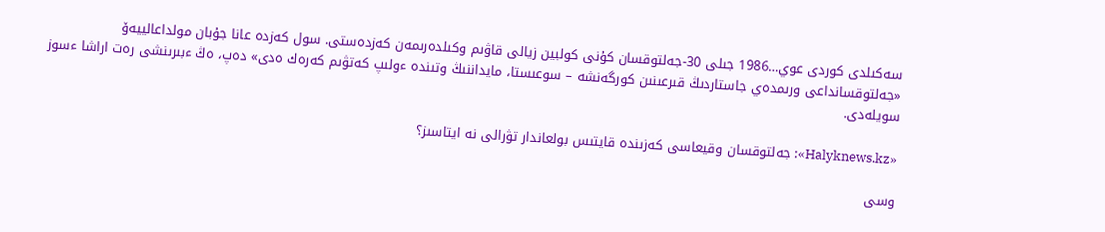سەكىلدى كوردى عوي…1986 جىلى 30-جەلتوقسان كۇنى كولبين زيالى قاۋىم وكىلدەرىمەن كەزدەستى. سول كەزدە عانا جۇبان مولداعالييەۆ «جەلتوقسانداعى ورىمدەي جاستاردىڭ قىرعىنىن كورگەنشە – سوعىستا، مايداننىڭ وتىندە ءولىپ كەتۋىم كەرەك ەدى» دەپ، ەڭ ءبىرىنشى رەت اراشا ءسوز سويلەدى.

«Halyknews.kz»: جەلتوقسان وقيعاسى كەزىندە قايتىس بولعاندار تۋرالى نە ايتاسىز؟

وسى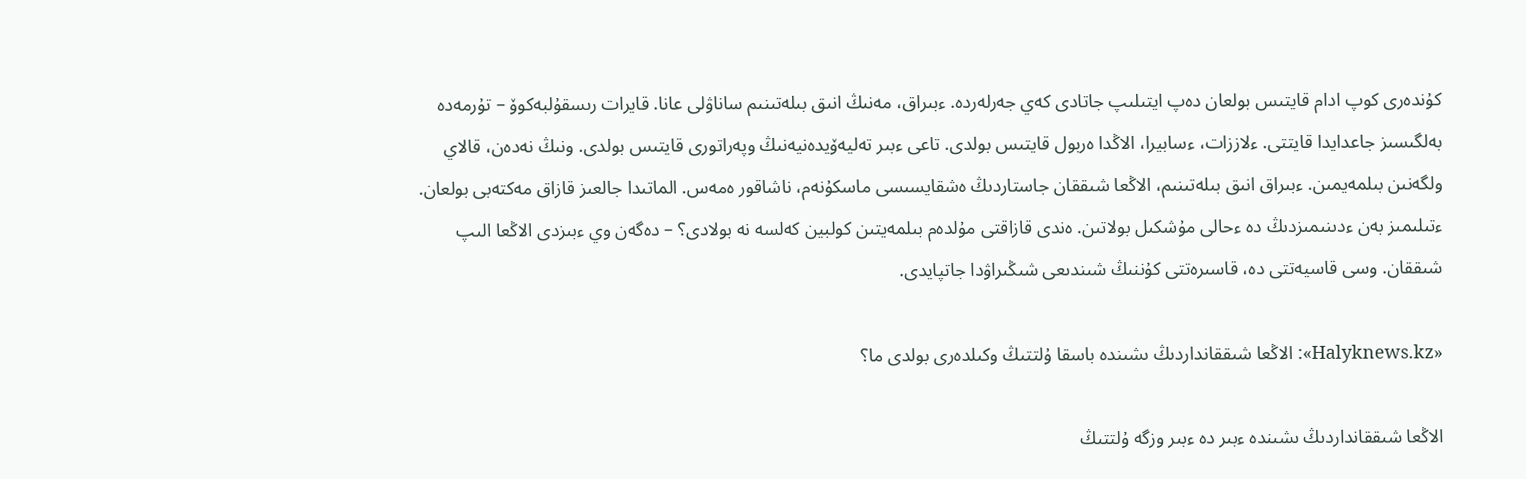كۇندەرى كوپ ادام قايتىس بولعان دەپ ايتىلىپ جاتادى كەي جەرلەردە. ءبىراق، مەنىڭ انىق بىلەتىنىم ساناۋلى عانا. قايرات رىسقۇلبەكوۆ – تۇرمەدە بەلگىسىز جاعدايدا قايتتى. ءلاززات، ءسابيرا، الاڭدا ەربول قايتىس بولدى. تاعى ءبىر تەليەۆيدەنيەنىڭ وپەراتورى قايتىس بولدى. ونىڭ نەدەن، قالاي ولگەنىن بىلمەيمىن. ءبىراق انىق بىلەتىنىم، الاڭعا شىققان جاستاردىڭ ەشقايسىسى ماسكۇنەم، ناشاقور ەمەس. الماتىدا جالعىز قازاق مەكتەبى بولعان. ءتىلىمىز بەن ءدىنىمىزدىڭ دە ءحالى مۇشكىل بولاتىن. ەندى قازاقتى مۇلدەم بىلمەيتىن كولبين كەلسە نە بولادى؟ – دەگەن وي ءبىزدى الاڭعا الىپ شىققان. وسى قاسيەتتى دە، قاسىرەتتى كۇننىڭ شىندىعى شىڭىراۋدا جاتپايدى.

«Halyknews.kz»: الاڭعا شىققانداردىڭ ىشىندە باسقا ۇلتتىڭ وكىلدەرى بولدى ما؟

الاڭعا شىققانداردىڭ ىشىندە ءبىر دە ءبىر وزگە ۇلتتىڭ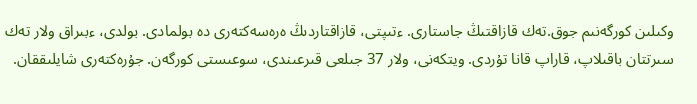وكىلىن كورگەنىم جوق.تەك قازاقتىڭ جاستارى. ءتىپتى، قازاقتاردىڭ ەرەسەكتەرى دە بولمادى. بولدى، ءبىراق ولار تەك سىرتتان باقىلاپ، قاراپ قانا تۇردى. ويتكەنى، ولار 37 جىلعى قىرعىندى، سوعىستى كورگەن. جۇرەكتەرى شايلىققان.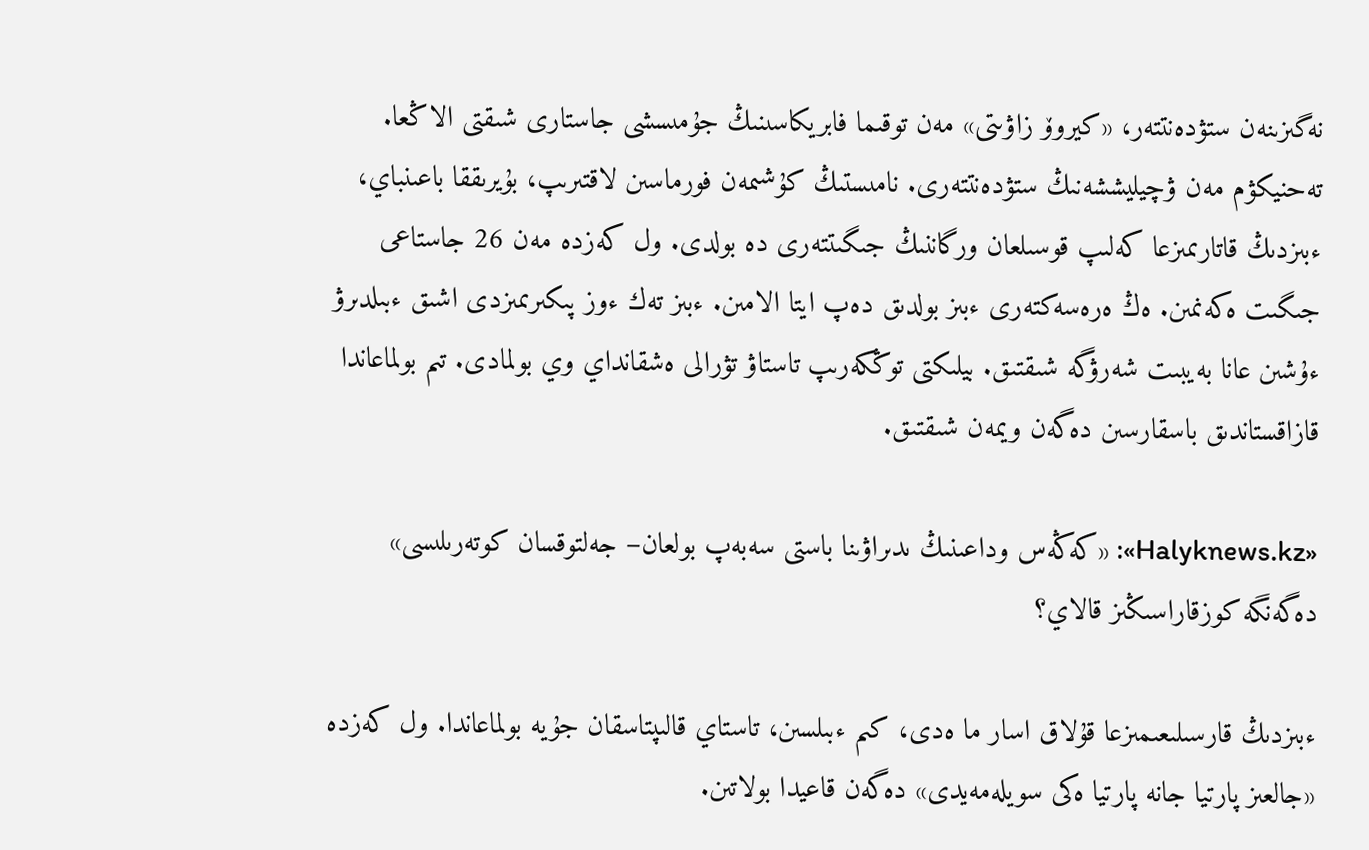نەگىزىنەن ستۋدەنتتەر، «كيروۆ زاۋىتى» مەن توقىما فابريكاسىنىڭ جۇمىسشى جاستارى شىقتى الاڭعا. تەحنيكۋم مەن ۋچيليششەنىڭ ستۋدەنتتەرى. نامىستىڭ كۇشىمەن فورماسىن لاقتىرىپ، بۇيرىققا باعىنباي، ءبىزدىڭ قاتارىمىزعا كەلىپ قوسىلعان ورگاننىڭ جىگىتتەرى دە بولدى. ول كەزدە مەن 26 جاستاعى جىگىت ەكەنمىن. ەڭ ەرەسەكتەرى ءبىز بولدىق دەپ ايتا الامىن. ءبىز تەك ءوز پىكىرىمىزدى اشىق ءبىلدىرۋ ءۇشىن عانا بەيبىت شەرۋگە شىقتىق. بيلىكتى توڭكەرىپ تاستاۋ تۋرالى ەشقانداي وي بولمادى. تىم بولماعاندا قازاقستاندىق باسقارسىن دەگەن ويمەن شىقتىق.

«Halyknews.kz»: «كەڭەس وداعىنىڭ ىدىراۋىنا باستى سەبەپ بولعان– جەلتوقسان كوتەرىلىسى» دەگەنگە كوزقاراسىڭىز قالاي؟

ءبىزدىڭ قارسىلىعىمىزعا قۇلاق اسار ما ەدى، كىم ءبىلسىن، تاستاي قالىپتاسقان جۇيە بولماعاندا. ول كەزدە «جالعىز پارتيا جانە پارتيا ەكى سويلەمەيدى» دەگەن قاعيدا بولاتىن.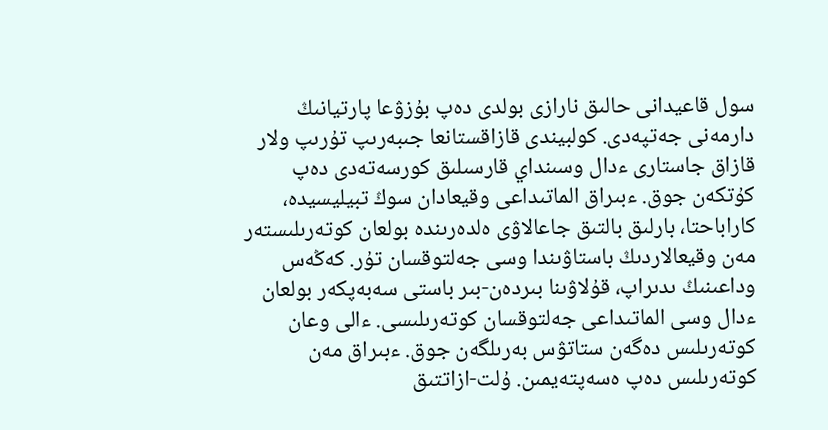سول قاعيدانى حالىق نارازى بولدى دەپ بۇزۋعا پارتيانىڭ دارمەنى جەتپەدى. كولبيندى قازاقستانعا جىبەرىپ تۇرىپ ولار قازاق جاستارى ءدال وسىنداي قارسىلىق كورسەتەدى دەپ كۇتكەن جوق. ءبىراق الماتىداعى وقيعادان سوڭ تبيليسيدە، كاراباحتا، بارلىق بالتىق جاعالاۋى ەلدەرىندە بولعان كوتەرىلىستەر مەن وقيعالاردىڭ باستاۋىندا وسى جەلتوقسان تۇر. كەڭەس وداعىنىڭ ىدىراپ، قۇلاۋىنا بىردەن-بىر باستى سەبەپكەر بولعان  ءدال وسى الماتىداعى جەلتوقسان كوتەرىلىسى. ءالى وعان كوتەرىلىس دەگەن ستاتۋس بەرىلگەن جوق. ءبىراق مەن كوتەرىلىس دەپ ەسەپتەيمىن. ۇلت-ازاتتىق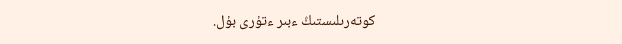كوتەرىلىستىڭ ءبىر ءتۇرى بۇل.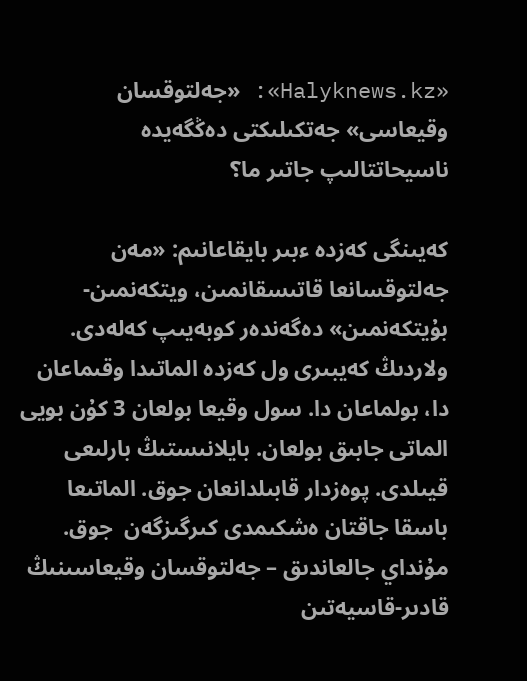«Halyknews.kz»: «جەلتوقسان وقيعاسى» جەتكىلىكتى دەڭگەيدە ناسيحاتتالىپ جاتىر ما؟

كەيىنگى كەزدە ءبىر بايقاعانىم: «مەن جەلتوقسانعا قاتىسقانمىن، ويتكەنمىن-بۇيتكەنمىن» دەگەندەر كوبەيىپ كەلەدى. ولاردىڭ كەيبىرى ول كەزدە الماتىدا وقىماعان دا، بولماعان دا. سول وقيعا بولعان 3 كۇن بويى الماتى جابىق بولعان. بايلانىستىڭ بارلىعى قيىلدى. پوەزدار قابىلدانعان جوق. الماتىعا باسقا جاقتان ەشكىمدى كىرگىزگەن  جوق. مۇنداي جالعاندىق – جەلتوقسان وقيعاسىنىڭ قادىر-قاسيەتىن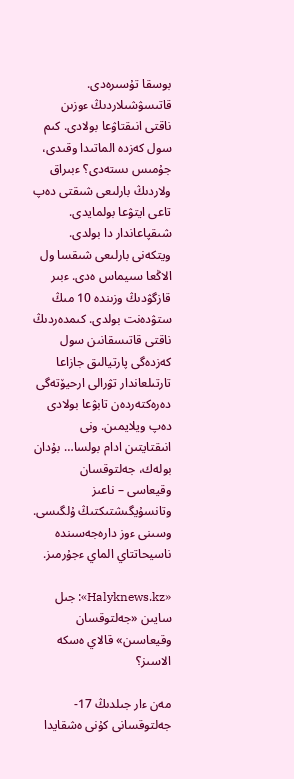بوسقا تۇسىرەدى. قاتىسۋشىلاردىڭ ءوزىن ناقتى انىقتاۋعا بولادى. كىم سول كەزدە الماتىدا وقىدى، جۇمىس ىستەدى؟ ءبىراق ولاردىڭ بارلىعى شىقتى دەپ تاعى ايتۋعا بولمايدى. شىقپاعاندار دا بولدى. ويتكەنى بارلىعى شىقسا ول الاڭعا سىيماس ەدى. ءبىر قازگۋدىڭ وزىندە 10 مىڭ ستۋدەنت بولدى. كىمدەردىڭ ناقتى قاتىسقانىن سول كەزدەگى پارتيالىق جازاعا تارتىلعاندار تۋرالى ارحيۆتەگى دەرەكتەردەن تابۋعا بولادى دەپ ويلايمىن. ونى انىقتايتىن ادام بولسا… بۇدان بولەك، جەلتوقسان وقيعاسى – ناعىز وتانسۇيگىشتىكتىڭ ۇلگىسى. وسىنى ءوز دارەجەسىندە ناسيحاتتاي الماي ءجۇرمىز.

«Halyknews.kz»: جىل سايىن «جەلتوقسان وقيعاسىن» قالاي ەسكە الاسىز؟

مەن ءار جىلدىڭ 17-جەلتوقسانى كۇنى ەشقايدا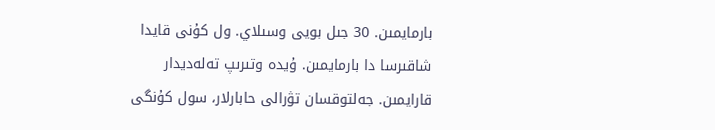بارمايمىن. 30 جىل بويى وسىلاي. ول كۇنى قايدا شاقىرسا دا بارمايمىن. ۇيدە وتىرىپ تەلەديدار  قارايمىن. جەلتوقسان تۋرالى حابارلار، سول كۇنگى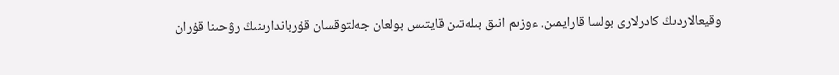وقيعالاردىڭ كادرلارى بولسا قارايمىن. ءوزىم انىق بىلەتىن قايتىس بولعان جەلتوقسان قۇرباندارىنىڭ رۋحىنا قۇران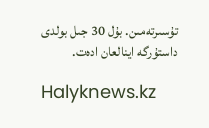تۇسىرتەمىن. بۇل 30 جىل بولدى داستۇرگە اينالعان ادەت.

Halyknews.kz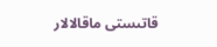قاتىستى ماقالالار